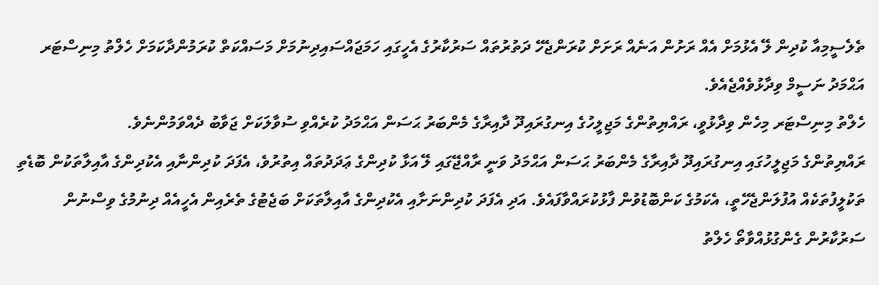ތެލެސީމިއާ ކުދިން ލޭ އެޅުމަށް އެއް ރަށުން އަނެއް ރަށަށް ކުރަންޖެހޭ ދަތުރުތައް ސަރުކާރުގެ އެހީގައި ހަމަޖައްސައިދިނުމަށް މަސައްކަތް ކުރަމުންދާކަމަށް ހެލްތު މިނިސްޓަރ އަޙްމަދު ނަސީމް ވިދާޅުވެއްޖެއެވެ.
ހެލްތު މިނިސްޓަރ މިހެން ވިދާޅުވީ، ރައްޔިތުންގެ މަޖިލީހުގެ އިނގުރައިދޫ ދާއިރާގެ މެންބަރު ޙަސަން އަޙްމަދު ކުރެއްވި ސުވާލަކަށް ޖަވާބު ދެއްވަމުންނެވެ.
ރައްޔިތުންގެ މަޖިލީހުގައި އިނގުރައިދޫ ދާއިރާގެ މެންބަރު ޙަސަން އަޙްމަދު ވަނީ ރާއްޖޭގައި ލޭ އަޅާ ކުދިންގެ ޢަދަދުތައް އިތުރުވެ، އެފަދަ ކުދިންނާއި އެކުދިންގެ އާއިލާތަކުން ބޮޑެތި ތަކުލީފުތަކެއް އުފުލަންޖެހޭތީ، އެކަމުގެ ކަންބޮޑުވުން ފާޅުކުރައްވާފައެވެ. އަދި އެފަދަ ކުދިންނަށާއި އެކުދިންގެ އާއިލާތަކަށް ބަޖެޓުގެ ތެރެއިން އެހީއެއް ދިނުމުގެ ވިސްނުން ސަރުކާރުން ގެންގުޅުއްވާތޯ ހެލްތު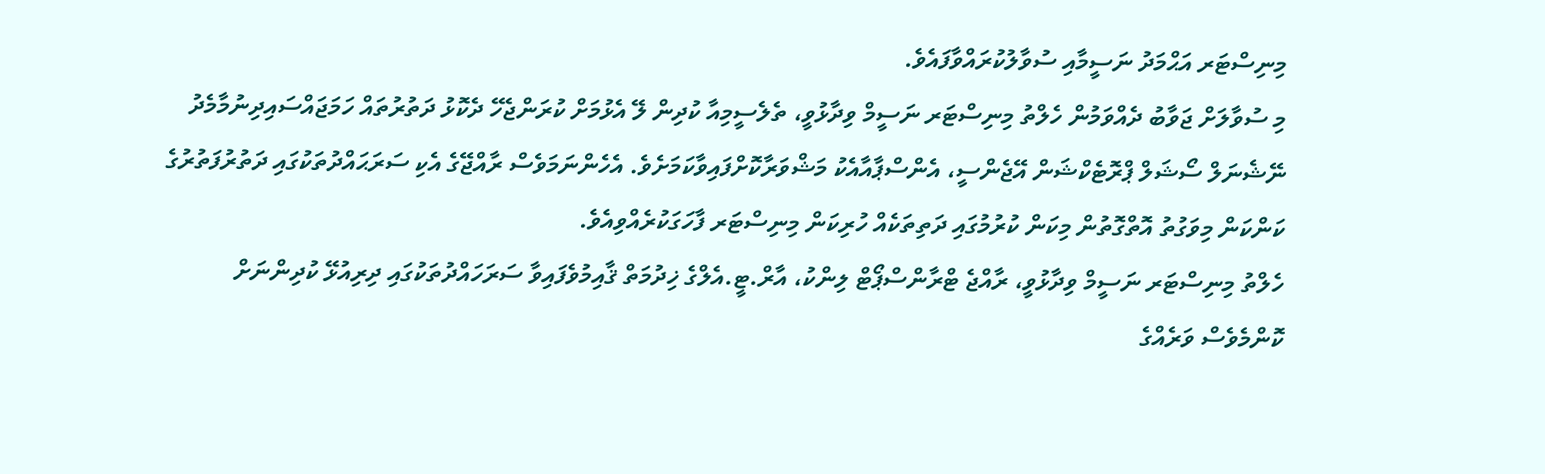މިނިސްޓަރ އަޙްމަދު ނަސީމާއި ސުވާލުކުރައްވާފައެވެ.
މި ސުވާލަށް ޖަވާބު ދެއްވަމުން ހެލްތު މިނިސްޓަރ ނަސީމް ވިދާޅުވީ، ތެލެސީމިއާ ކުދިން ލޭ އެޅުމަށް ކުރަންޖެހޭ ދެކޮޅު ދަތުރުތައް ހަމަޖައްސައިދިނުމާމެދު ނޭޝެނަލް ސޯޝަލް ޕްރޮޓެކްޝަން އޭޖެންސީ، އެންސްޕާއާއެކު މަޝްވަރާކޮށްފައިވާކަމަށެވެ. އެހެންނަމަވެސް ރާއްޖޭގެ އެކި ސަރަޙައްދުތަކުގައި ދަތުރުފަތުރުގެ ކަންކަން މިވަގުތު އޮތްގޮތުން މިކަން ކުރުމުގައި ދަތިތަކެއް ހުރިކަން މިނިސްޓަރ ފާހަގަކުރެއްވިއެވެ.
ހެލްތު މިނިސްޓަރ ނަސީމް ވިދާޅުވީ، ރާއްޖެ ޓްރާންސްޕޯޓް ލިންކު، އާރް.ޓީ.އެލްގެ ޚިދުމަތް ޤާއިމުވެފައިވާ ސަރަހައްދުތަކުގައި ދިރިއުޅޭ ކުދިންނަށް ކޮންމެވެސް ވަރެއްގެ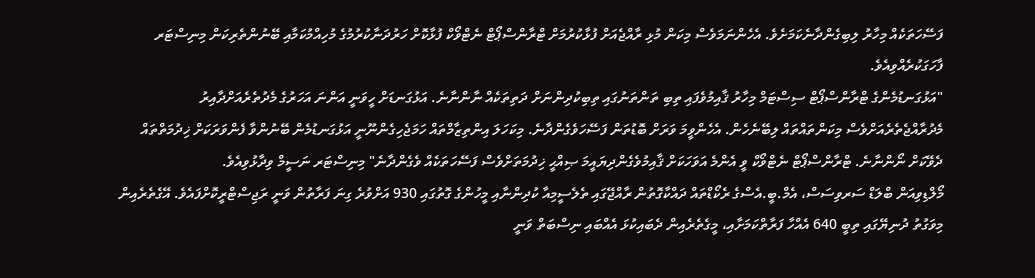ފަސޭހަތަކެއް މިހާރު ލިބިގެންދާނެކަމަށެވެ. އެހެންނަމަވެސް މިކަން މުޅި ރާއްޖެއަށް ފުޅާކުރުމަށް ޓްރާންސްޕޯޓް ނެޓްވޯކް ފުޅާކޮށް ހަރުދަނާކުރުމުގެ މުހިއްމުކަމާއި ބޭނުންތެރިކަން މިނިސްޓަރ ފާހަގަކުރެއްވިއެވެ.
"އަޅުގަނޑުމެންގެ ޓްރާންސްޕޯޓް ސިސްޓަމް މިހާރު ޤާއިމުވެފައި ތިބި ތަންތަނުގައި ތިބިކުދިންނަށް ދަތިތަކެއް ނާންނާނެ. އަޅުގަނޑަށް ހީވަނީ އަންނަ އަހަރުގެ މެދުތެރެއަށްދާއިރު މެދުރާއްޖެތެރެއަށްވެސް މިކަންތައްތައް ލިބޭނެހެން. އެހެންވީމަ ވަރަށް ބޮޑުތަން ފަސޭހަވެގެންދާނެ. މިކަހަލަ އިންތިޒާމްތައް ހަމަޖެހިގެންނޫނީ އަޅުގަނޑުމެން ބޭނުންވާ ފެންވަރަކަށް ޚިދުމަތްތައް ދެވޭކަށް ނޯންނާނެ. ޓްރާންސްޕޯޓް ނެޓްވޯކް ވީ އެންމެ އަވަހަކަށް ޤާއިމުވެގެންދިޔައީމަ ޞިއްޙީ ޚިދުމަތަށްވެސް ފަސޭހަތަކެއް ވެގެންދާނެ" މިނިސްޓަރ ނަސީމް ވިދާޅުވިއެވެ.
މޯލްޑިވިއަން ބްލަޑް ސަރވިސަސް، އެމް.ބީ.އެސްގެ ރެކޯޑްތައް ދައްކާގޮތުން ރާއްޖޭގައި ތެލެސީމިއާ ކުދިންނާއި މީހުންގެ ގޮތުގައި 930 އަށްވުރެ ގިނަ ފަރާތުން ވަނީ ރަޖިސްޓްރީކޮށްފައެވެ. އޭގެތެރެއިން މިވަގުތު ދުނިޔޭގައި ތިބީ 640 އެއްހާ ފަރާތްކަމަށާއި، މީގެތެރެއިން ދެބައިކުޅަ އެއްބައި ނިސްބަތް ވަނީ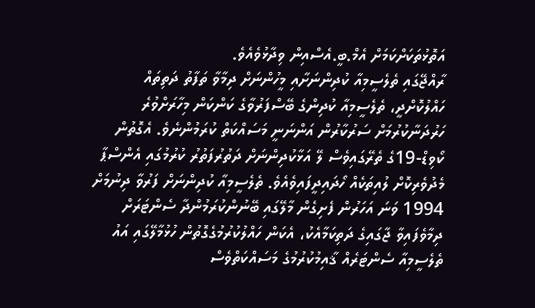އަތޮޅުތަކަށްކަމަށް އެމް.ބީ.އެސްއިން ވިދާޅުވެއެވެ.
ރާއްޖޭގައި ތެލެސީމިއާ ކުދިންނަށާއި މީހުންނަށް ދިމާވާ ތަފާތު ދަތިތައް ހައްލުކޮށްދީ، ތެލެސީމިއާ ކުދިންގެ ބޭސްފަރުވާގެ ކަންކަން މިހާރަށްވުރެ ހަރުދަނާކުރުމަށް ސަރުކާރުން އަންނަނީ މަސައްކަތް ކުރަމުންނެވެ. އެގޮތުން ކޯވިޑް-19ގެ ތެރޭގައިވެސް ލޭ އަޅާކުދިންނަށް ދަތުރުފަތުރު ކުރުމުގައި އެންސްޕާ މެދުވެރިކޮށް ލުއިތަކެއް ހޯދައިދީފައިވެއެވެ. ތެލެސީމިއާ ކުދިންނަށް ފަރުވާ ދިނުމަށް 1994 ވަނަ އަހަރުން ފެށިގެން މާލޭގައި ބޭނުންކުރަމުންދާ ސެންޓަރަށް ދިމާވެފައިވާ ޖާގައިގެ ދަތިކަމާއެކު، އެކަން ހައްލުކުރުމުގެގޮތުން ހުޅުމާލޭގައި އައު ތެލެސީމިއާ ސެންޓަރެއް ޤާއިމުކުރުމުގެ މަސައްކަތްވެސް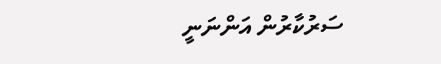ސަރުކާރުން އަންނަނީ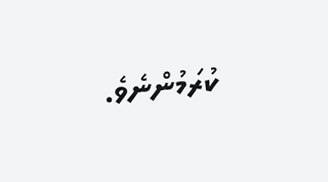ކުރަމުންނެވެ.